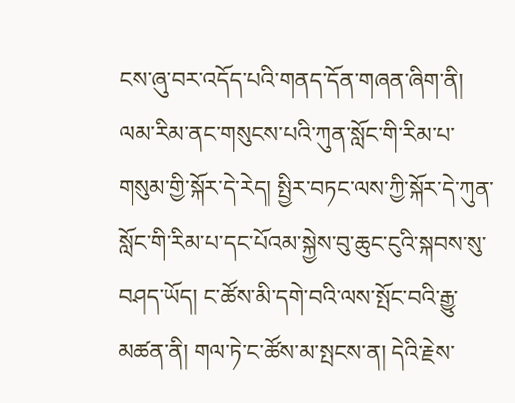ངས་ཞུ་བར་འདོད་པའི་གནད་དོན་གཞན་ཞིག་ནི། ལམ་རིམ་ནང་གསུངས་པའི་ཀུན་སློང་གི་རིམ་པ་གསུམ་གྱི་སྐོར་དེ་རེད། སྤྱིར་བཏང་ལས་ཀྱི་སྐོར་དེ་ཀུན་སློང་གི་རིམ་པ་དང་པོའམ་སྐྱེས་བུ་ཆུང་ངུའི་སྐབས་སུ་བཤད་ཡོད། ང་ཚོས་མི་དགེ་བའི་ལས་སྤོང་བའི་རྒྱུ་མཚན་ནི། གལ་ཏེ་ང་ཚོས་མ་སྤངས་ན། དེའི་རྗེས་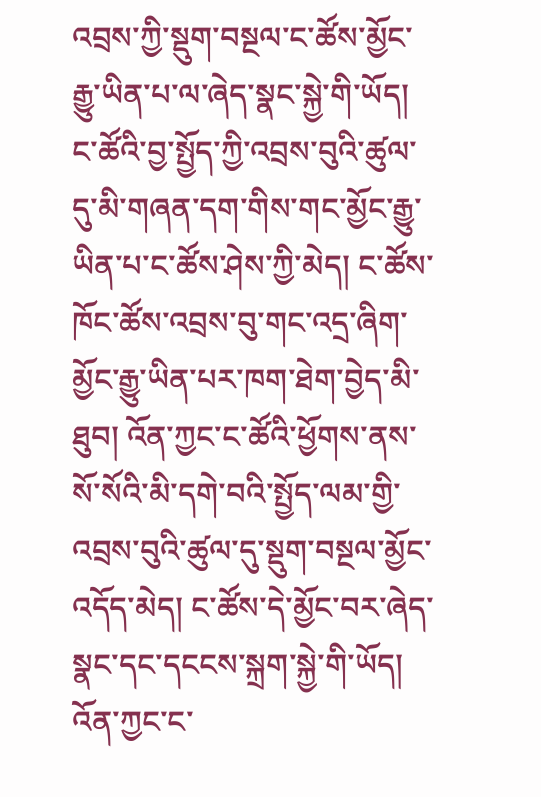འབྲས་ཀྱི་སྡུག་བསྔལ་ང་ཚོས་མྱོང་རྒྱུ་ཡིན་པ་ལ་ཞེད་སྣང་སྐྱེ་གི་ཡོད། ང་ཚོའི་བྱ་སྤྱོད་ཀྱི་འབྲས་བུའི་ཚུལ་དུ་མི་གཞན་དག་གིས་གང་མྱོང་རྒྱུ་ཡིན་པ་ང་ཚོས་ཤེས་ཀྱི་མེད། ང་ཚོས་ཁོང་ཚོས་འབྲས་བུ་གང་འདྲ་ཞིག་མྱོང་རྒྱུ་ཡིན་པར་ཁག་ཐེག་བྱེད་མི་ཐུབ། འོན་ཀྱང་ང་ཚོའི་ཕྱོགས་ནས་སོ་སོའི་མི་དགེ་བའི་སྤྱོད་ལམ་གྱི་འབྲས་བུའི་ཚུལ་དུ་སྡུག་བསྔལ་མྱོང་འདོད་མེད། ང་ཚོས་དེ་མྱོང་བར་ཞེད་སྣང་དང་དངངས་སྐྲག་སྐྱེ་གི་ཡོད། འོན་ཀྱང་ང་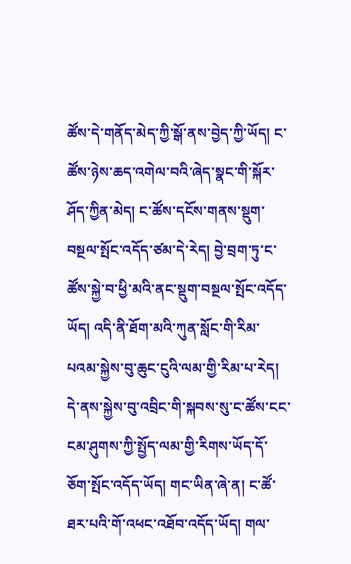ཚོས་དེ་གནོད་མེད་ཀྱི་སྒོ་ནས་བྱེད་ཀྱི་ཡོད། ང་ཚོས་ཉེས་ཆད་འགེལ་བའི་ཞེད་སྣང་གི་སྐོར་ཤོད་ཀྱིན་མེད། ང་ཚོས་དངོས་གནས་སྡུག་བསྔལ་སྤོང་འདོད་ཙམ་དེ་རེད། བྱེ་བྲག་ཏུ་ང་ཚོས་སྐྱེ་བ་ཕྱི་མའི་ནང་སྡུག་བསྔལ་སྤོང་འདོད་ཡོད། འདི་ནི་ཐོག་མའི་ཀུན་སློང་གི་རིམ་པའམ་སྐྱེས་བུ་ཆུང་ངུའི་ལམ་གྱི་རིམ་པ་རེད།
དེ་ནས་སྐྱེས་བུ་འབྲིང་གི་སྐབས་སུ་ང་ཚོས་ངང་ངམ་ཤུགས་ཀྱི་སྤྱོད་ལམ་གྱི་རིགས་ཡོད་དོ་ཅོག་སྤོང་འདོད་ཡོད། གང་ཡིན་ཞེ་ན། ང་ཚོ་ཐར་པའི་གོ་འཕང་འཐོབ་འདོད་ཡོད། གལ་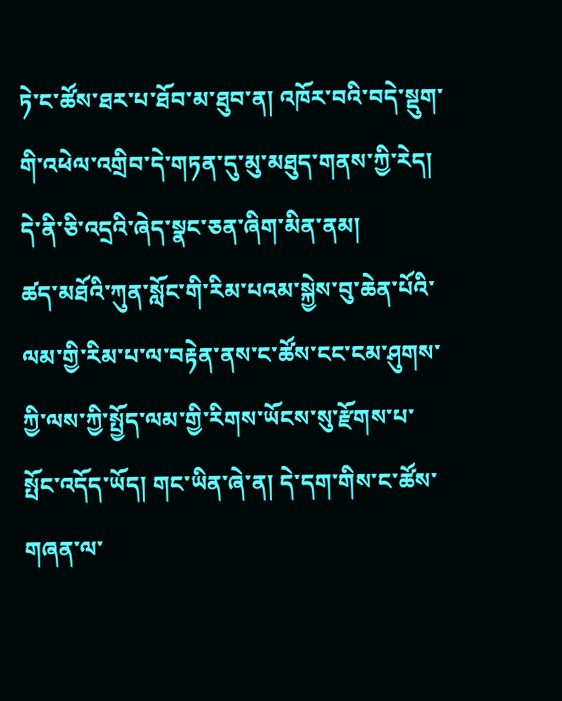ཏེ་ང་ཚོས་ཐར་པ་ཐོབ་མ་ཐུབ་ན། འཁོར་བའི་བདེ་སྡུག་གི་འཕེལ་འགྲིབ་དེ་གཏན་དུ་མུ་མཐུད་གནས་ཀྱི་རེད། དེ་ནི་ཅི་འདྲའི་ཞེད་སྣང་ཅན་ཞིག་མིན་ནམ།
ཚད་མཐོའི་ཀུན་སློང་གི་རིམ་པའམ་སྐྱེས་བུ་ཆེན་པོའི་ལམ་གྱི་རིམ་པ་ལ་བརྟེན་ནས་ང་ཚོས་ངང་ངམ་ཤུགས་ཀྱི་ལས་ཀྱི་སྤྱོད་ལམ་གྱི་རིགས་ཡོངས་སུ་རྫོགས་པ་སྤོང་འདོད་ཡོད། གང་ཡིན་ཞེ་ན། དེ་དག་གིས་ང་ཚོས་གཞན་ལ་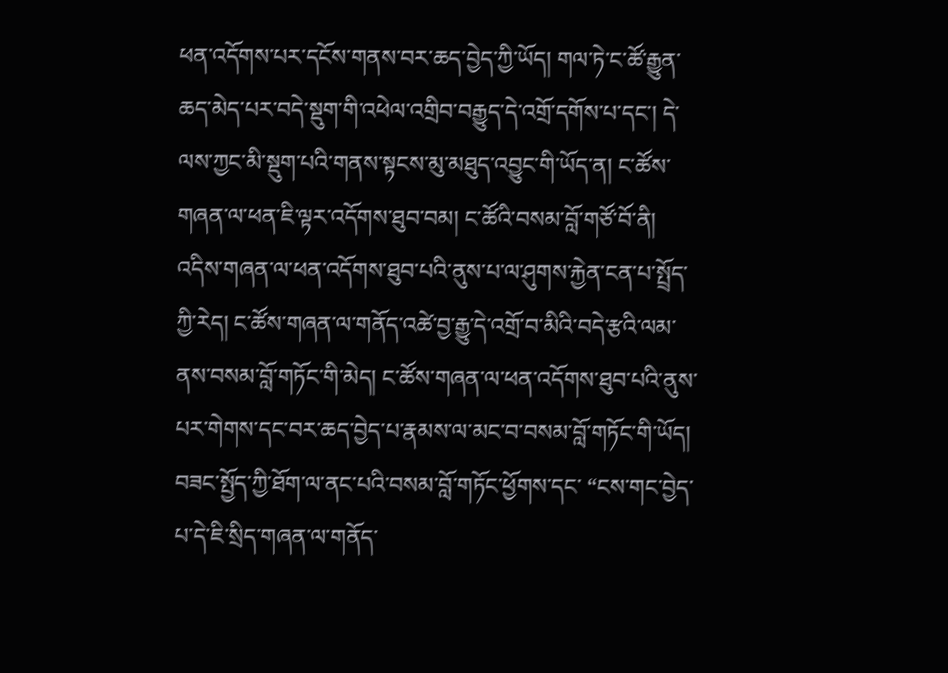ཕན་འདོགས་པར་དངོས་གནས་བར་ཆད་བྱེད་ཀྱི་ཡོད། གལ་ཏེ་ང་ཚོ་རྒྱུན་ཆད་མེད་པར་བདེ་སྡུག་གི་འཕེལ་འགྲིབ་བརྒྱུད་དེ་འགྲོ་དགོས་པ་དང་། དེ་ལས་ཀྱང་མི་སྡུག་པའི་གནས་སྟངས་མུ་མཐུད་འབྱུང་གི་ཡོད་ན། ང་ཚོས་གཞན་ལ་ཕན་ཇི་ལྟར་འདོགས་ཐུབ་བམ། ང་ཚོའི་བསམ་བློ་གཙོ་བོ་ནི། འདིས་གཞན་ལ་ཕན་འདོགས་ཐུབ་པའི་ནུས་པ་ལ་ཤུགས་རྐྱེན་ངན་པ་སྤྲོད་ཀྱི་རེད། ང་ཚོས་གཞན་ལ་གནོད་འཚེ་བྱ་རྒྱུ་དེ་འགྲོ་བ་མིའི་བདེ་རྩའི་ལམ་ནས་བསམ་བློ་གཏོང་གི་མེད། ང་ཚོས་གཞན་ལ་ཕན་འདོགས་ཐུབ་པའི་ནུས་པར་གེགས་དང་བར་ཆད་བྱེད་པ་རྣམས་ལ་མང་བ་བསམ་བློ་གཏོང་གི་ཡོད།
བཟང་སྤྱོད་ཀྱི་ཐོག་ལ་ནང་པའི་བསམ་བློ་གཏོང་ཕྱོགས་དང་ “ངས་གང་བྱེད་པ་དེ་ཇི་སྲིད་གཞན་ལ་གནོད་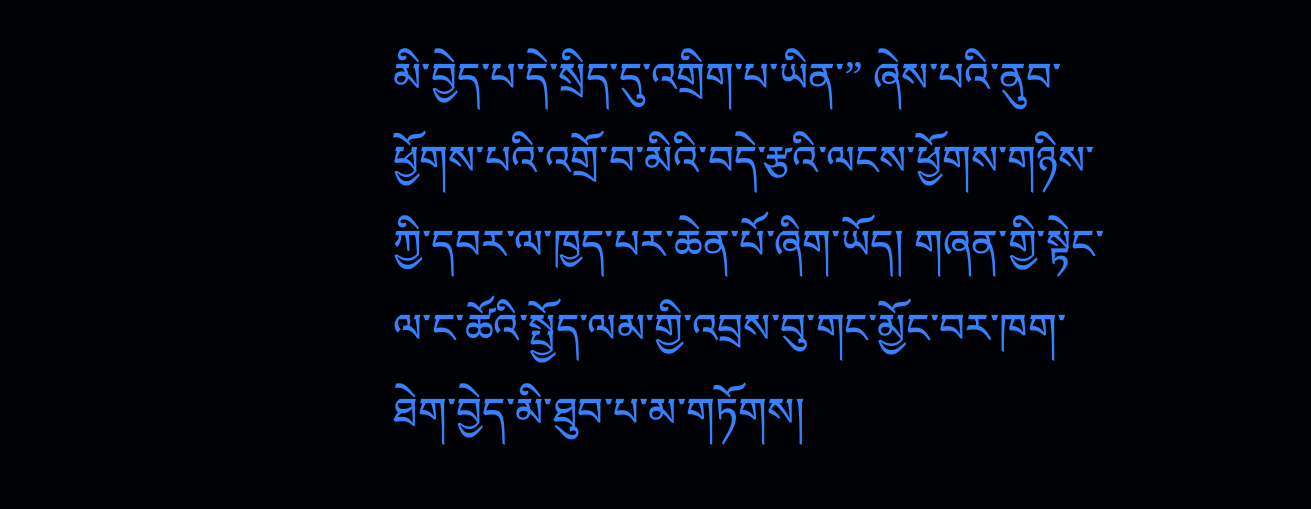མི་བྱེད་པ་དེ་སྲིད་དུ་འགྲིག་པ་ཡིན་” ཞེས་པའི་ནུབ་ཕྱོགས་པའི་འགྲོ་བ་མིའི་བདེ་རྩའི་ལངས་ཕྱོགས་གཉིས་ཀྱི་དབར་ལ་ཁྱད་པར་ཆེན་པོ་ཞིག་ཡོད། གཞན་གྱི་སྟེང་ལ་ང་ཚོའི་སྤྱོད་ལམ་གྱི་འབྲས་བུ་གང་མྱོང་བར་ཁག་ཐེག་བྱེད་མི་ཐུབ་པ་མ་གཏོགས།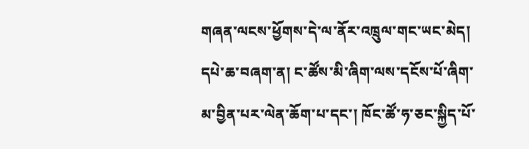གཞན་ལངས་ཕྱོགས་དེ་ལ་ནོར་འཁྲུལ་གང་ཡང་མེད། དཔེ་ཆ་བཞག་ན། ང་ཚོས་མི་ཞིག་ལས་དངོས་པོ་ཞིག་མ་བྱིན་པར་ལེན་ཆོག་པ་དང་། ཁོང་ཚོ་ཧ་ཅང་སྐྱིད་པོ་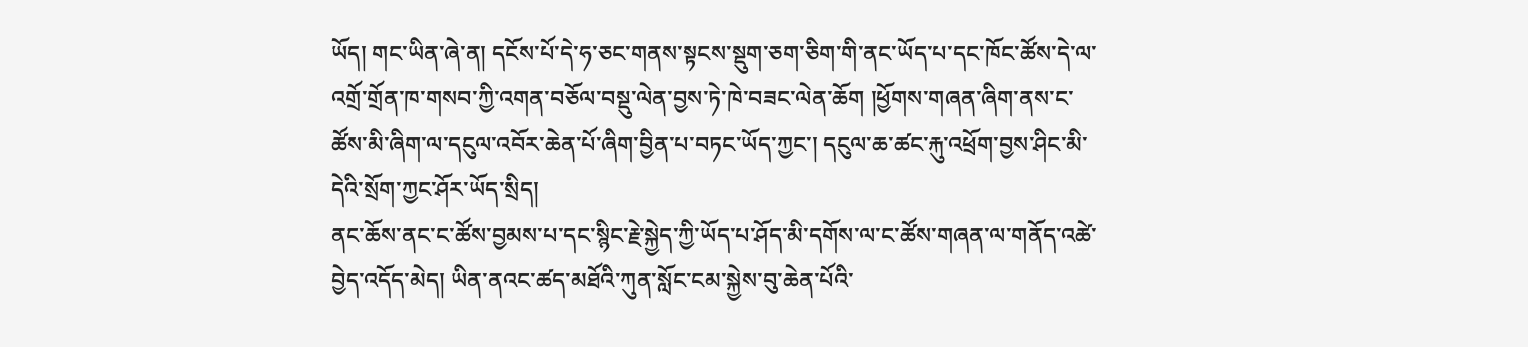ཡོད། གང་ཡིན་ཞེ་ན། དངོས་པོ་དེ་ཧ་ཅང་གནས་སྟངས་སྡུག་ཅག་ཅིག་གི་ནང་ཡོད་པ་དང་ཁོང་ཚོས་དེ་ལ་འགྲོ་གྲོན་ཁ་གསབ་ཀྱི་འགན་བཅོལ་བསྡུ་ལེན་བྱས་ཏེ་ཁེ་བཟང་ལེན་ཆོག །ཕྱོགས་གཞན་ཞིག་ནས་ང་ཚོས་མི་ཞིག་ལ་དངུལ་འབོར་ཆེན་པོ་ཞིག་བྱིན་པ་བཏང་ཡོད་ཀྱང་། དངུལ་ཆ་ཚང་རྐུ་འཕྲོག་བྱས་ཤིང་མི་དེའི་སྲོག་ཀྱང་ཤོར་ཡོད་སྲིད།
ནང་ཆོས་ནང་ང་ཚོས་བྱམས་པ་དང་སྙིང་རྗེ་སྐྱེད་ཀྱི་ཡོད་པ་ཤོད་མི་དགོས་ལ་ང་ཚོས་གཞན་ལ་གནོད་འཚེ་བྱེད་འདོད་མེད། ཡིན་ནའང་ཚད་མཐོའི་ཀུན་སློང་ངམ་སྐྱེས་བུ་ཆེན་པོའི་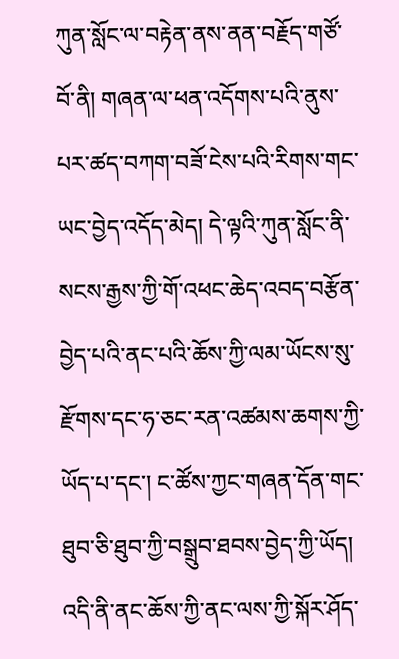ཀུན་སློང་ལ་བརྟེན་ནས་ནན་བརྗོད་གཙོ་བོ་ནི། གཞན་ལ་ཕན་འདོགས་པའི་ནུས་པར་ཚད་བཀག་བཟོ་ངེས་པའི་རིགས་གང་ཡང་བྱེད་འདོད་མེད། དེ་ལྟའི་ཀུན་སློང་ནི་སངས་རྒྱས་ཀྱི་གོ་འཕང་ཆེད་འབད་བརྩོན་བྱེད་པའི་ནང་པའི་ཆོས་ཀྱི་ལམ་ཡོངས་སུ་རྫོགས་དང་ཧ་ཅང་རན་འཚམས་ཆགས་ཀྱི་ཡོད་པ་དང་། ང་ཚོས་ཀྱང་གཞན་དོན་གང་ཐུབ་ཅི་ཐུབ་ཀྱི་བསྒྲུབ་ཐབས་བྱེད་ཀྱི་ཡོད། འདི་ནི་ནང་ཆོས་ཀྱི་ནང་ལས་ཀྱི་སྐོར་ཤོད་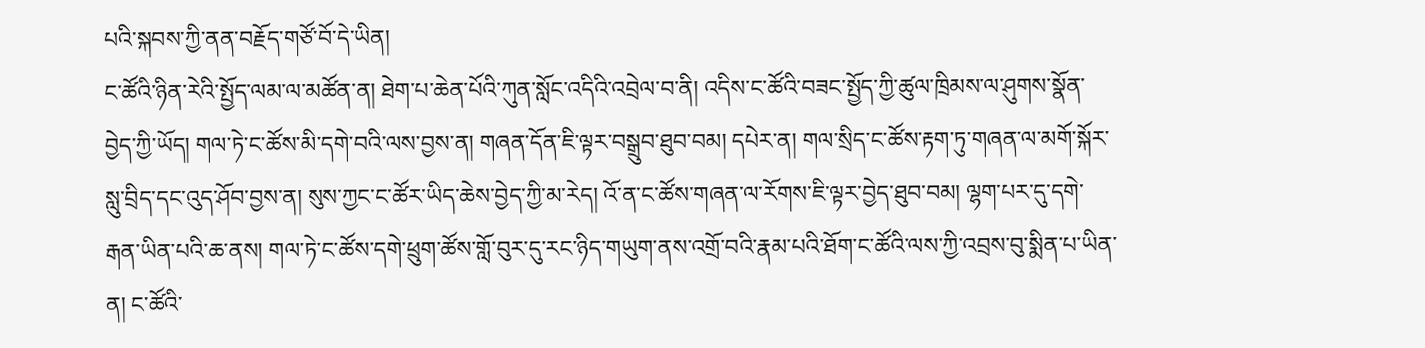པའི་སྐབས་ཀྱི་ནན་བརྗོད་གཙོ་བོ་དེ་ཡིན།
ང་ཚོའི་ཉིན་རེའི་སྤྱོད་ལམ་ལ་མཚོན་ན། ཐེག་པ་ཆེན་པོའི་ཀུན་སློང་འདིའི་འབྲེལ་བ་ནི། འདིས་ང་ཚོའི་བཟང་སྤྱོད་ཀྱི་ཚུལ་ཁྲིམས་ལ་ཤུགས་སྣོན་བྱེད་ཀྱི་ཡོད། གལ་ཏེ་ང་ཚོས་མི་དགེ་བའི་ལས་བྱས་ན། གཞན་དོན་ཇི་ལྟར་བསྒྲུབ་ཐུབ་བམ། དཔེར་ན། གལ་སྲིད་ང་ཚོས་རྟག་ཏུ་གཞན་ལ་མགོ་སྐོར་སླུ་བྲིད་དང་འུད་ཤོབ་བྱས་ན། སུས་ཀྱང་ང་ཚོར་ཡིད་ཆེས་བྱེད་ཀྱི་མ་རེད། འོ་ན་ང་ཚོས་གཞན་ལ་རོགས་ཇི་ལྟར་བྱེད་ཐུབ་བམ། ལྷག་པར་དུ་དགེ་རྒན་ཡིན་པའི་ཆ་ནས། གལ་ཏེ་ང་ཚོས་དགེ་ཕྲུག་ཚོས་གློ་བུར་དུ་རང་ཉིད་གཡུག་ནས་འགྲོ་བའི་རྣམ་པའི་ཐོག་ང་ཚོའི་ལས་ཀྱི་འབྲས་བུ་སྨིན་པ་ཡིན་ན། ང་ཚོའི་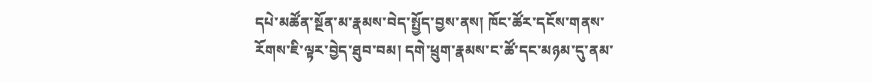དཔེ་མཚོན་སྔོན་མ་རྣམས་བེད་སྤྱོད་བྱས་ནས། ཁོང་ཚོར་དངོས་གནས་རོགས་ཇི་ལྟར་བྱེད་ཐུབ་བམ། དགེ་ཕྲུག་རྣམས་ང་ཚོ་དང་མཉམ་དུ་ནམ་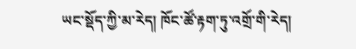ཡང་སྡོད་ཀྱི་མ་རེད། ཁོང་ཚོ་རྟག་ཏུ་འགྲོ་གི་རེད།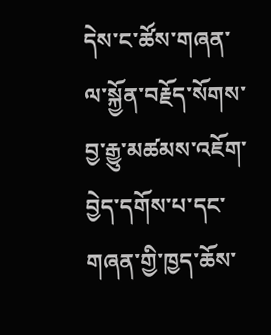དེས་ང་ཚོས་གཞན་ལ་སྐྱོན་བརྗོད་སོགས་བྱ་རྒྱུ་མཚམས་འཇོག་བྱེད་དགོས་པ་དང་གཞན་གྱི་ཁྱད་ཆོས་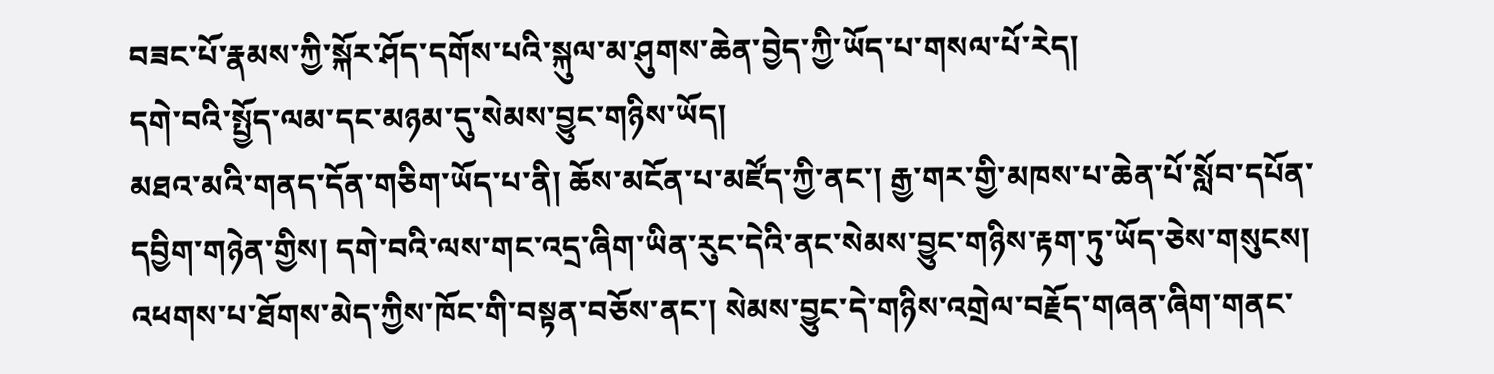བཟང་པོ་རྣམས་ཀྱི་སྐོར་ཤོད་དགོས་པའི་སྐུལ་མ་ཤུགས་ཆེན་བྱེད་ཀྱི་ཡོད་པ་གསལ་པོ་རེད།
དགེ་བའི་སྤྱོད་ལམ་དང་མཉམ་དུ་སེམས་བྱུང་གཉིས་ཡོད།
མཐའ་མའི་གནད་དོན་གཅིག་ཡོད་པ་ནི། ཆོས་མངོན་པ་མཛོད་ཀྱི་ནང་། རྒྱ་གར་གྱི་མཁས་པ་ཆེན་པོ་སློབ་དཔོན་དབྱིག་གཉེན་གྱིས། དགེ་བའི་ལས་གང་འདྲ་ཞིག་ཡིན་རུང་དེའི་ནང་སེམས་བྱུང་གཉིས་རྟག་ཏུ་ཡོད་ཅེས་གསུངས། འཕགས་པ་ཐོགས་མེད་ཀྱིས་ཁོང་གི་བསྟན་བཅོས་ནང་། སེམས་བྱུང་དེ་གཉིས་འགྲེལ་བརྗོད་གཞན་ཞིག་གནང་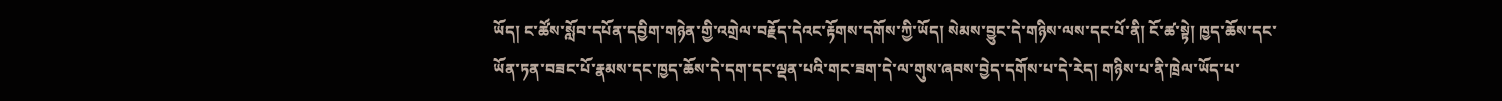ཡོད། ང་ཚོས་སློབ་དཔོན་དབྱིག་གཉེན་གྱི་འགྲེལ་བརྗོད་དེའང་རྟོགས་དགོས་ཀྱི་ཡོད། སེམས་བྱུང་དེ་གཉིས་ལས་དང་པོ་ནི། ངོ་ཚ་སྟེ། ཁྱད་ཆོས་དང་ཡོན་ཏན་བཟང་པོ་རྣམས་དང་ཁྱད་ཆོས་དེ་དག་དང་ལྡན་པའི་གང་ཟག་དེ་ལ་གུས་ཞབས་བྱེད་དགོས་པ་དེ་རེད། གཉིས་པ་ནི་ཁྲེལ་ཡོད་པ་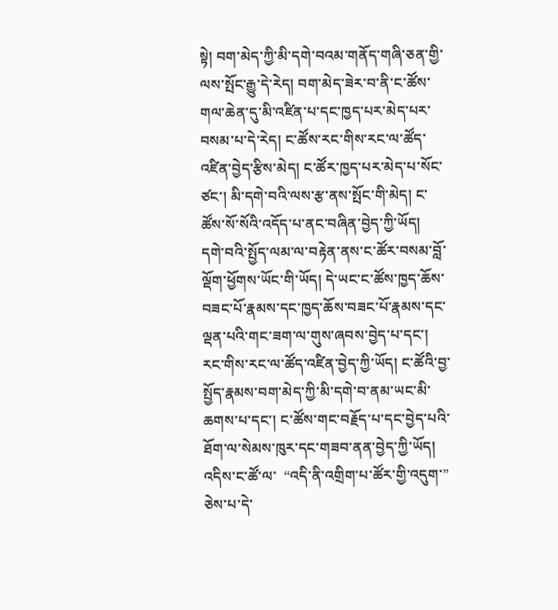སྟེ། བག་མེད་ཀྱི་མི་དགེ་བའམ་གནོད་གཞི་ཅན་གྱི་ལས་སྤོང་རྒྱུ་དེ་རེད། བག་མེད་ཟེར་བ་ནི་ང་ཚོས་གལ་ཆེན་དུ་མི་འཛིན་པ་དང་ཁྱད་པར་མེད་པར་བསམ་པ་དེ་རེད། ང་ཚོས་རང་གིས་རང་ལ་ཚོད་འཛིན་བྱེད་རྩིས་མེད། ང་ཚོར་ཁྱད་པར་མེད་པ་སོང་ཙང་། མི་དགེ་བའི་ལས་རྩ་ནས་སྤོང་གི་མེད། ང་ཚོས་སོ་སོའི་འདོད་པ་ནང་བཞིན་བྱེད་ཀྱི་ཡོད།
དགེ་བའི་སྤྱོད་ལམ་ལ་བརྟེན་ནས་ང་ཚོར་བསམ་བློ་ལྡོག་ཕྱོགས་ཡོང་གི་ཡོད། དེ་ཡང་ང་ཚོས་ཁྱད་ཆོས་བཟང་པོ་རྣམས་དང་ཁྱད་ཆོས་བཟང་པོ་རྣམས་དང་ལྡན་པའི་གང་ཟག་ལ་གུས་ཞབས་བྱེད་པ་དང་། རང་གིས་རང་ལ་ཚོད་འཛིན་བྱེད་ཀྱི་ཡོད། ང་ཚོའི་བྱ་སྤྱོད་རྣམས་བག་མེད་ཀྱི་མི་དགེ་བ་ནམ་ཡང་མི་ཆགས་པ་དང་། ང་ཚོས་གང་བརྗོད་པ་དང་བྱེད་པའི་ཐོག་ལ་སེམས་ཁུར་དང་གཟབ་ནན་བྱེད་ཀྱི་ཡོད། འདིས་ང་ཚོ་ལ་  “འདི་ནི་འགྲིག་པ་ཚོར་གྱི་འདུག་” ཅེས་པ་དེ་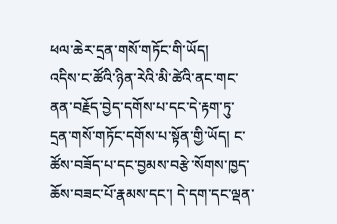ཕལ་ཆེར་དྲན་གསོ་གཏོང་གི་ཡོད།
འདིས་ང་ཚོའི་ཉིན་རེའི་མི་ཚེའི་ནང་གང་ནན་བརྗོད་བྱེད་དགོས་པ་དང་དེ་རྟག་ཏུ་དྲན་གསོ་གཏོང་དགོས་པ་སྟོན་གྱི་ཡོད། ང་ཚོས་བཟོད་པ་དང་བྱམས་བརྩེ་སོགས་ཁྱད་ཆོས་བཟང་པོ་རྣམས་དང་། དེ་དག་དང་ལྡན་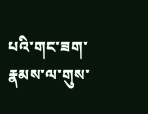པའི་གང་ཟག་རྣམས་ལ་གུས་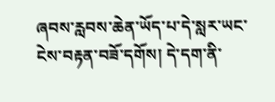ཞབས་རླབས་ཆེན་ཡོད་པ་དེ་སླར་ཡང་ངེས་བརྟན་བཟོ་དགོས། དེ་དག་ནི་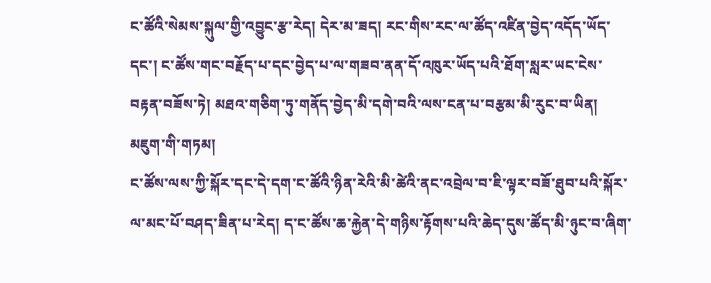ང་ཚོའི་སེམས་སྐུལ་གྱི་འབྱུང་རྩ་རེད། དེར་མ་ཟད། རང་གིས་རང་ལ་ཚོད་འཛིན་བྱེད་འདོད་ཡོད་དང་། ང་ཚོས་གང་བརྗོད་པ་དང་བྱེད་པ་ལ་གཟབ་ནན་དོ་འཁུར་ཡོད་པའི་ཐོག་སླར་ཡང་ངེས་བརྟན་བཟོས་ཏེ། མཐའ་གཅིག་ཏུ་གནོད་བྱེད་མི་དགེ་བའི་ལས་ངན་པ་བརྩམ་མི་རུང་བ་ཡིན།
མཇུག་གི་གཏམ།
ང་ཚོས་ལས་ཀྱི་སྐོར་དང་དེ་དག་ང་ཚོའི་ཉིན་རེའི་མི་ཚེའི་ནང་འབྲེལ་བ་ཇི་ལྟར་བཟོ་ཐུབ་པའི་སྐོར་ལ་མང་པོ་བཤད་ཟིན་པ་རེད། ད་ང་ཚོས་ཆ་རྐྱེན་དེ་གཉིས་རྟོགས་པའི་ཆེད་དུས་ཚོད་མི་ཉུང་བ་ཞིག་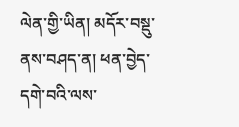ལེན་གྱི་ཡིན། མདོར་བསྡུ་ནས་བཤད་ན། ཕན་བྱེད་དགེ་བའི་ལས་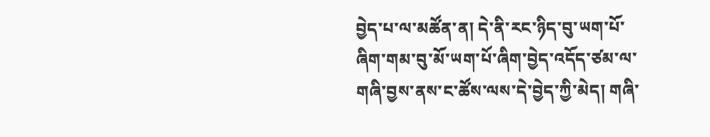བྱེད་པ་ལ་མཚོན་ན། དེ་ནི་རང་ཉིད་བུ་ཡག་པོ་ཞིག་གམ་བུ་མོ་ཡག་པོ་ཞིག་བྱེད་འདོད་ཙམ་ལ་གཞི་བྱས་ནས་ང་ཚོས་ལས་དེ་བྱེད་ཀྱི་མེད། གཞི་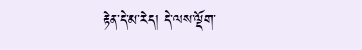རྟེན་དེ་མ་རེད། དེ་ལས་ལྡོག་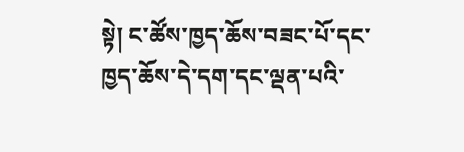སྟེ། ང་ཚོས་ཁྱད་ཆོས་བཟང་པོ་དང་ཁྱད་ཆོས་དེ་དག་དང་ལྡན་པའི་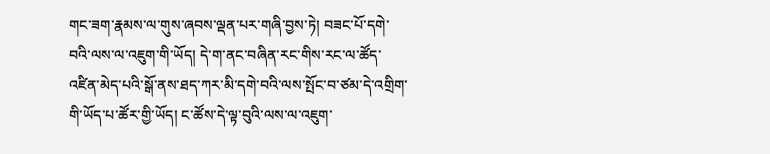གང་ཟག་རྣམས་ལ་གུས་ཞབས་ལྡན་པར་གཞི་བྱས་ཏེ། བཟང་པོ་དགེ་བའི་ལས་ལ་འཇུག་གི་ཡོད། དེ་ག་ནང་བཞིན་རང་གིས་རང་ལ་ཚོད་འཛིན་མེད་པའི་སྒོ་ནས་ཐད་ཀར་མི་དགེ་བའི་ལས་སྤོང་བ་ཙམ་དེ་འགྲིག་གི་ཡོད་པ་ཚོར་གྱི་ཡོད། ང་ཚོས་དེ་ལྟ་བུའི་ལས་ལ་འཇུག་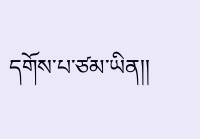དགོས་པ་ཙམ་ཡིན།།